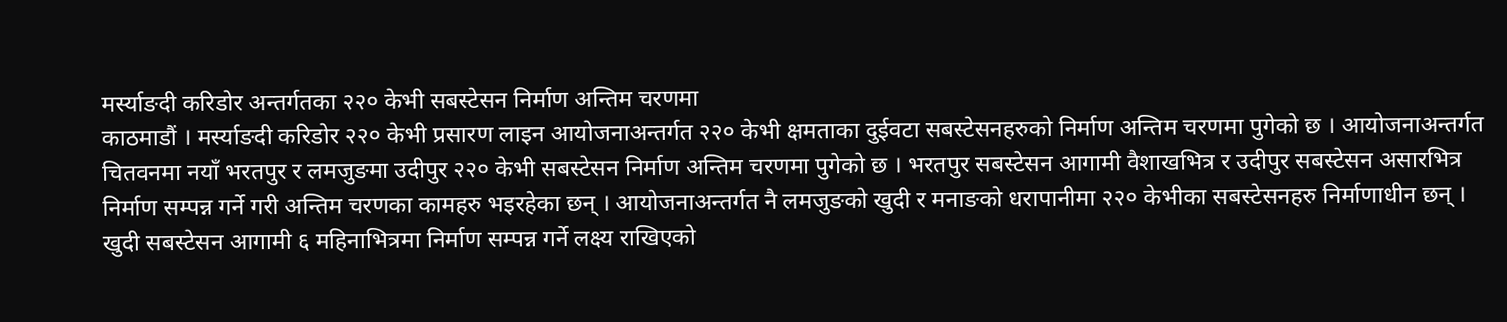मर्स्याङदी करिडोर अन्तर्गतका २२० केभी सबस्टेसन निर्माण अन्तिम चरणमा
काठमाडौं । मर्स्याङदी करिडोर २२० केभी प्रसारण लाइन आयोजनाअन्तर्गत २२० केभी क्षमताका दुईवटा सबस्टेसनहरुको निर्माण अन्तिम चरणमा पुगेको छ । आयोजनाअन्तर्गत चितवनमा नयाँ भरतपुर र लमजुङमा उदीपुर २२० केभी सबस्टेसन निर्माण अन्तिम चरणमा पुगेको छ । भरतपुर सबस्टेसन आगामी वैशाखभित्र र उदीपुर सबस्टेसन असारभित्र निर्माण सम्पन्न गर्ने गरी अन्तिम चरणका कामहरु भइरहेका छन् । आयोजनाअन्तर्गत नै लमजुङको खुदी र मनाङको धरापानीमा २२० केभीका सबस्टेसनहरु निर्माणाधीन छन् । खुदी सबस्टेसन आगामी ६ महिनाभित्रमा निर्माण सम्पन्न गर्ने लक्ष्य राखिएको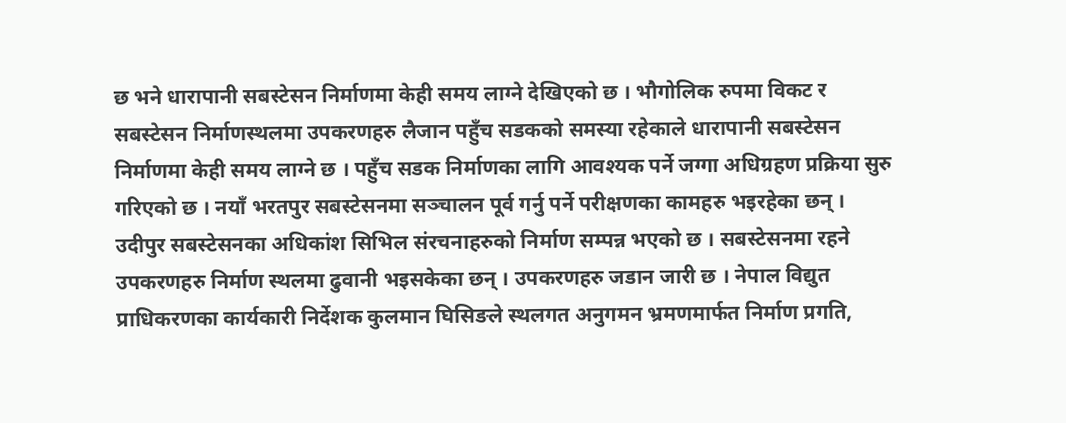छ भने धारापानी सबस्टेसन निर्माणमा केही समय लाग्ने देखिएको छ । भौगोलिक रुपमा विकट र सबस्टेसन निर्माणस्थलमा उपकरणहरु लैजान पहुँच सडकको समस्या रहेकाले धारापानी सबस्टेसन निर्माणमा केही समय लाग्ने छ । पहुँच सडक निर्माणका लागि आवश्यक पर्ने जग्गा अधिग्रहण प्रक्रिया सुरु गरिएको छ । नयाँ भरतपुर सबस्टेसनमा सञ्चालन पूर्व गर्नु पर्ने परीक्षणका कामहरु भइरहेका छन् । उदीपुर सबस्टेसनका अधिकांश सिभिल संरचनाहरुको निर्माण सम्पन्न भएको छ । सबस्टेसनमा रहने उपकरणहरु निर्माण स्थलमा ढुवानी भइसकेका छन् । उपकरणहरु जडान जारी छ । नेपाल विद्युत प्राधिकरणका कार्यकारी निर्देशक कुलमान घिसिङले स्थलगत अनुगमन भ्रमणमार्फत निर्माण प्रगति,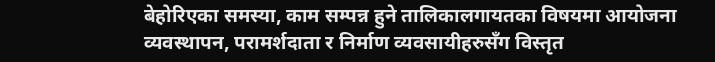बेहोरिएका समस्या, काम सम्पन्न हुने तालिकालगायतका विषयमा आयोजना व्यवस्थापन, परामर्शदाता र निर्माण व्यवसायीहरुसँग विस्तृत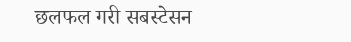छलफल गरी सबस्टेसन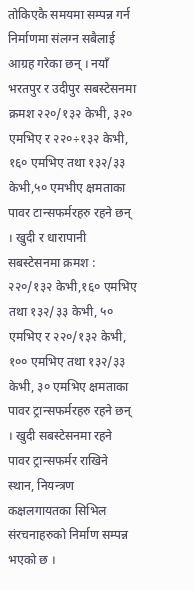तोकिएकै समयमा सम्पन्न गर्न निर्माणमा संलग्न सबैलाई आग्रह गरेका छन् । नयाँ भरतपुर र उदीपुर सबस्टेसनमा क्रमश २२०/१३२ केभी, ३२० एमभिए र २२०÷१३२ केभी, १६० एमभिए तथा १३२/३३ केभी,५० एमभीए क्षमताका पावर टान्सफर्मरहरु रहने छन् । खुदी र धारापानी सबस्टेसनमा क्रमश : २२०/१३२ केभी,१६० एमभिए तथा १३२/३३ केभी, ५० एमभिए र २२०/१३२ केभी, १०० एमभिए तथा १३२/३३ केभी, ३० एमभिए क्षमताका पावर ट्रान्सफर्मरहरु रहने छन् । खुदी सबस्टेसनमा रहने पावर ट्रान्सफर्मर राखिने स्थान, नियन्त्रण कक्षलगायतका सिभिल संरचनाहरुको निर्माण सम्पन्न भएको छ ।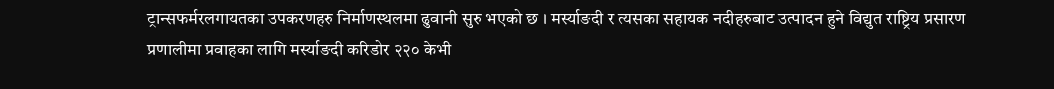ट्रान्सफर्मरलगायतका उपकरणहरु निर्माणस्थलमा ढुवानी सुरु भएको छ । मर्स्याङदी र त्यसका सहायक नदीहरुबाट उत्पादन हुने विद्युत राष्ट्रिय प्रसारण प्रणालीमा प्रवाहका लागि मर्स्याङदी करिडोर २२० केभी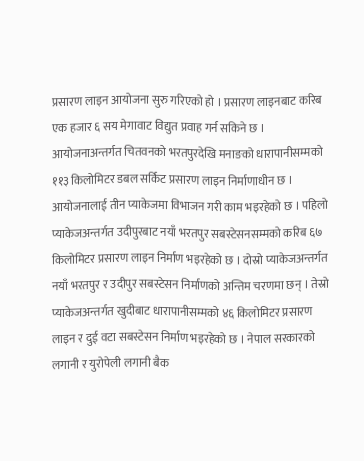प्रसारण लाइन आयोजना सुरु गरिएको हो । प्रसारण लाइनबाट करिब एक हजार ६ सय मेगावाट विद्युत प्रवाह गर्न सकिने छ । आयोजनाअन्तर्गत चितवनको भरतपुरदेखि मनाङको धारापानीसम्मको ११३ किलोमिटर डबल सर्किट प्रसारण लाइन निर्माणाधीन छ । आयोजनालाई तीन प्याकेजमा विभाजन गरी काम भइरहेको छ । पहिलो प्याकेजअन्तर्गत उदीपुरबाट नयाँ भरतपुर सबस्टेसनसम्मको करिब ६७ किलोमिटर प्रसारण लाइन निर्माण भइरहेको छ । दोस्रो प्याकेजअन्तर्गत नयाँ भरतपुर र उदीपुर सबस्टेसन निर्माणको अन्तिम चरणमा छन् । तेस्रो प्याकेजअन्तर्गत खुदीबाट धारापानीसम्मको ४६ किलोमिटर प्रसारण लाइन र दुई वटा सबस्टेसन निर्माण भइरहेको छ । नेपाल सरकारको लगानी र युरोपेली लगानी बैक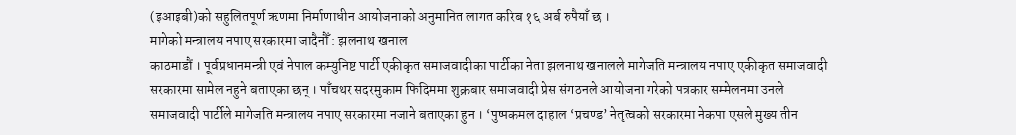(इआइबी)को सहुलितपूर्ण ऋणमा निर्माणाधीन आयोजनाको अनुमानित लागत करिब १६ अर्ब रुपैयाँ छ ।
मागेको मन्त्रालय नपाए सरकारमा जादैनौँ : झलनाथ खनाल
काठमाडौं । पूर्वप्रधानमन्त्री एवं नेपाल कम्युनिष्ट पार्टी एकीकृत समाजवादीका पार्टीका नेता झलनाथ खनालले मागेजति मन्त्रालय नपाए एकीकृत समाजवादी सरकारमा सामेल नहुने बताएका छन् । पाँचथर सदरमुकाम फिदिममा शुक्रबार समाजवादी प्रेस संगठनले आयोजना गरेको पत्रकार सम्मेलनमा उनले समाजवादी पार्टीले मागेजति मन्त्रालय नपाए सरकारमा नजाने बताएका हुन । ‘पुष्पकमल दाहाल ‘प्रचण्ड’ नेतृत्वको सरकारमा नेकपा एसले मुख्य तीन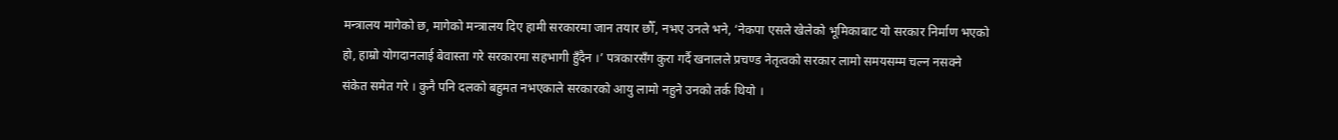मन्त्रालय मागेको छ, मागेको मन्त्रालय दिए हामी सरकारमा जान तयार छौँ, नभए उनले भने, ‘नेकपा एसले खेलेको भूमिकाबाट यो सरकार निर्माण भएको हो, हाम्रो योगदानलाई बेवास्ता गरे सरकारमा सहभागी हुँदैन ।’ पत्रकारसँग कुरा गर्दै खनालले प्रचण्ड नेतृत्वको सरकार लामो समयसम्म चल्न नसक्ने संकेत समेत गरे । कुनै पनि दलको बहुमत नभएकाले सरकारको आयु लामो नहुने उनको तर्क थियो ।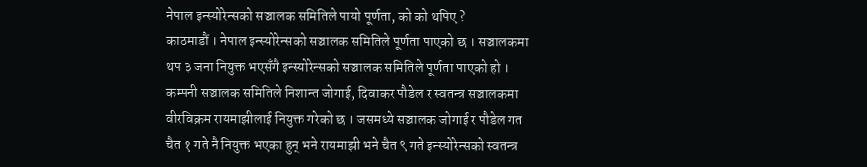नेपाल इन्स्योरेन्सको सञ्चालक समितिले पायो पूर्णता, को को थपिए ?
काठमाडौं । नेपाल इन्स्योरेन्सको सञ्चालक समितिले पूर्णता पाएको छ । सञ्चालकमा थप ३ जना नियुक्त भएसँगै इन्स्योरेन्सको सञ्चालक समितिले पूर्णता पाएको हो । कम्पनी सञ्चालक समितिले निशान्त जोगाई, दिवाकर पौडेल र स्वतन्त्र सञ्चालकमा वीरविक्रम रायमाझीलाई नियुक्त गरेको छ । जसमध्ये सञ्चालक जोगाई र पौडेल गत चैत १ गते नै नियुक्त भएका हुन् भने रायमाझी भने चैत ९ गते इन्स्योरेन्सको स्वतन्त्र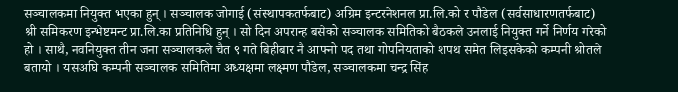सञ्चालकमा नियुक्त भएका हुन् । सञ्चालक जोगाई (संस्थापकतर्फबाट) अग्रिम इन्टरनेशनल प्रा.लि.को र पौडेल (सर्वसाधारणतर्फबाट) श्री समिकरण इन्भेष्टमन्ट प्रा.लि.का प्रतिनिधि हुन् । सो दिन अपरान्ह बसेको सञ्चालक समितिको बैठकले उनलाई नियुक्त गर्ने निर्णय गरेको हो । साथै, नवनियुक्त तीन जना सञ्चालकले चैत ९ गते बिहीबार नै आफ्नो पद तथा गोपनियताको शपथ समेत लिइसकेको कम्पनी श्रोतले बतायो । यसअघि कम्पनी सञ्चालक समितिमा अध्यक्षमा लक्ष्मण पौडेल, सञ्चालकमा चन्द्र सिंह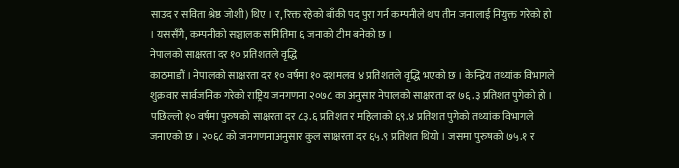साउद र सविता श्रेष्ठ जोशी) थिए । र, रिक्त रहेको बाँकी पद पुरा गर्न कम्पनीले थप तीन जनालाई नियुक्त गरेको हो । यससँगै, कम्पनीको सञ्चालक समितिमा ६ जनाको टीम बनेको छ ।
नेपालको साक्षरता दर १० प्रतिशतले वृद्धि
काठमाडौं । नेपालको साक्षरता दर १० वर्षमा १० दशमलव ४ प्रतिशतले वृद्धि भएको छ । केन्द्रिय तथ्यांक विभागले शुक्रवार सार्वजनिक गरेको राष्ट्रिय जनगणना २०७८ का अनुसार नेपालको साक्षरता दर ७६.३ प्रतिशत पुगेको हो । पछिल्लो १० वर्षमा पुरुषको साक्षरता दर ८३.६ प्रतिशत र महिलाको ६९.४ प्रतिशत पुगेको तथ्यांक विभागले जनाएको छ । २०६८ को जनगणनाअनुसार कुल साक्षरता दर ६५.९ प्रतिशत थियो । जसमा पुरुषको ७५.१ र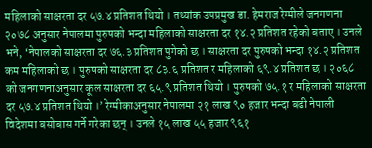महिलाको साक्षरता दर ५७.४ प्रतिशत थियो । तथ्यांक उपप्रमुख डा. हेमराज रेग्मीले जनगणना २०७८ अनुसार नेपालमा पुरुषको भन्दा महिलाको साक्षरता दर १४.२ प्रतिशत रहेको बताए । उनले भने, ‘नेपालको साक्षरता दर ७६.३ प्रतिशत पुगेको छ । साक्षरता दर पुरुषको भन्दा १४.२ प्रतिशत कम महिलाको छ । पुरुषको साक्षरता दर ८३.६ प्रतिशत र महिलाको ६९.४ प्रतिशत छ । २०६८ को जनगणनाअनुसार कूल साक्षरता दर ६५.९ प्रतिशत थियो । पुरुषको ७५.१ र महिलाको साक्षरता दर ५७.४ प्रतिशत थियो ।’ रेग्मीकाअनुसार नेपालमा २१ लाख ९० हजार भन्दा बढी नेपाली विदेशमा बसोबास गर्ने गरेका छन् । उनले १५ लाख ५५ हजार ९६१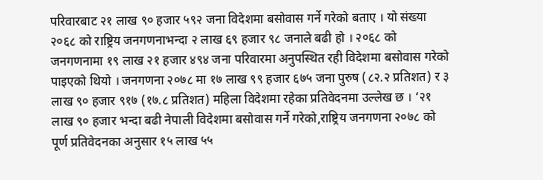परिवारबाट २१ लाख ९० हजार ५९२ जना विदेशमा बसोवास गर्ने गरेको बताए । यो संख्या २०६८ को राष्ट्रिय जनगणनाभन्दा २ लाख ६९ हजार ९८ जनाले बढी हो । २०६८ को जनगणनामा १९ लाख २१ हजार ४९४ जना परिवारमा अनुपस्थित रही विदेशमा बसोवास गरेको पाइएको थियो । जनगणना २०७८ मा १७ लाख ९९ हजार ६७५ जना पुरुष (८२.२ प्रतिशत) र ३ लाख ९० हजार ९१७ (१७.८ प्रतिशत) महिला विदेशमा रहेका प्रतिवेदनमा उल्लेख छ । ‘२१ लाख ९० हजार भन्दा बढी नेपाली विदेशमा बसोवास गर्ने गरेको,राष्ट्रिय जनगणना २०७८ को पूर्ण प्रतिवेदनका अनुसार १५ लाख ५५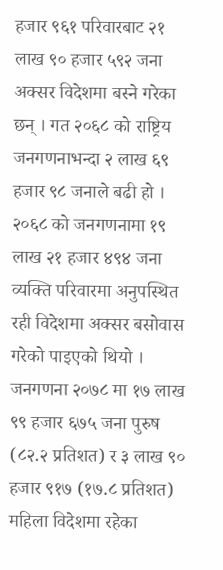हजार ९६१ परिवारबाट २१ लाख ९० हजार ५९२ जना अक्सर विदेशमा बस्ने गरेका छन् । गत २०६८ को राष्ट्रिय जनगणनाभन्दा २ लाख ६९ हजार ९८ जनाले बढी हो । २०६८ को जनगणनामा १९ लाख २१ हजार ४९४ जना व्यक्ति परिवारमा अनुपस्थित रही विदेशमा अक्सर बसोवास गरेको पाइएको थियो । जनगणना २०७८ मा १७ लाख ९९ हजार ६७५ जना पुरुष (८२.२ प्रतिशत) र ३ लाख ९० हजार ९१७ (१७.८ प्रतिशत) महिला विदेशमा रहेका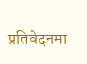प्रतिवेदनमा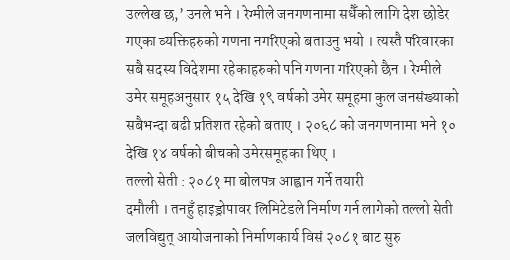उल्लेख छ,’ उनले भने । रेग्मीले जनगणनामा सधैँको लागि देश छोडेर गएका व्यक्तिहरुको गणना नगरिएको बताउनु भयो । त्यस्तै परिवारका सबै सदस्य विदेशमा रहेकाहरुको पनि गणना गरिएको छैन । रेग्मीले उमेर समूहअनुसार १५ देखि १९ वर्षको उमेर समूहमा कुल जनसंख्याको सबैभन्दा बढी प्रतिशत रहेको बताए । २०६८ को जनगणनामा भने १० देखि १४ वर्षको बीचको उमेरसमूहका थिए ।
तल्लो सेती : २०८१ मा बोलपत्र आह्वान गर्ने तयारी
दमौली । तनहुँ हाइड्रोपावर लिमिटेडले निर्माण गर्न लागेको तल्लो सेती जलविद्युत् आयोजनाको निर्माणकार्य विसं २०८१ बाट सुरु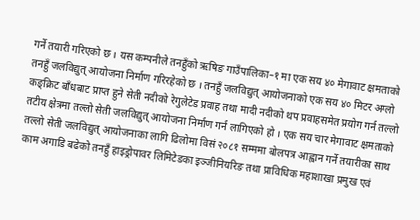गर्ने तयारी गरिएको छ । यस कम्पनीले तनहुँको ऋषिङ गाउँपालिका–१ मा एक सय ४० मेगावाट क्षमताको तनहुँ जलविद्युत् आयोजना निर्माण गरिरहेको छ । तनहुँ जलविद्युत् आयोजनाको एक सय ४० मिटर अग्लो कङ्क्रिट बाँधबाट प्राप्त हुने सेती नदीको रेगुलेटेड प्रवाह तथा मादी नदीको थप प्रवाहसमेत प्रयोग गर्न तल्लो तटीय क्षेत्रमा तल्लो सेती जलविद्युत् आयोजना निर्माण गर्न लागिएको हो । एक सय चार मेगावाट क्षमताको तल्लो सेती जलविद्युत् आयोजनाका लागि ढिलोमा विसं २०८१ सम्ममा बोलपत्र आह्वान गर्ने तयारीका साथ काम अगाडि बढेको तनहुँ हाइड्रोपावर लिमिटेडका इञ्जीनियरिङ तथा प्राविधिक महाशाखा प्रमुख एवं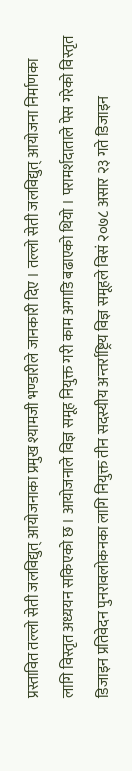प्रस्तावित तल्लो सेती जलविद्युत् आयोजनाका प्रमुख श्यामजी भण्डारीले जानकारी दिए । तल्लो सेती जलविद्युत् आयोजना निर्माणका लागि विस्तृत अध्ययन सकिएको छ । आयोजनाले विज्ञ समूह नियुक्त गरी काम अगाडि बढाएको थियो । परामर्शदाताले पेस गरेको विस्तृत डिजाइन प्रतिवेदन पुनरावलोकनका लागि नियुक्त तीन सदस्यीय अन्तर्राष्ट्रिय विज्ञ समूहले विसं २०७८ असार २३ गते डिजाइन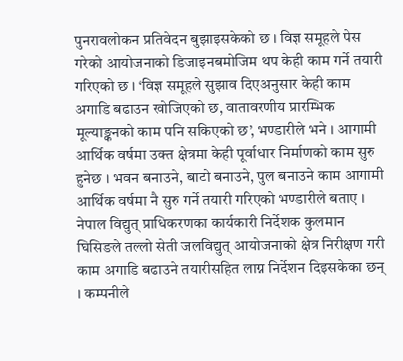पुनरावलोकन प्रतिवेदन बुझाइसकेको छ । विज्ञ समूहले पेस गरेको आयोजनाको डिजाइनबमोजिम थप केही काम गर्ने तयारी गरिएको छ । ‘विज्ञ समूहले सुझाव दिएअनुसार केही काम अगाडि बढाउन खोजिएको छ, वातावरणीय प्रारम्भिक मूल्याङ्कनको काम पनि सकिएको छ’, भण्डारीले भने । आगामी आर्थिक वर्षमा उक्त क्षेत्रमा केही पूर्वाधार निर्माणको काम सुरु हुनेछ । भवन बनाउने, बाटो बनाउने, पुल बनाउने काम आगामी आर्थिक वर्षमा नै सुरु गर्ने तयारी गरिएको भण्डारीले बताए । नेपाल विद्युत् प्राधिकरणका कार्यकारी निर्देशक कुलमान घिसिङले तल्लो सेती जलविद्युत् आयोजनाको क्षेत्र निरीक्षण गरी काम अगाडि बढाउने तयारीसहित लाग्न निर्देशन दिइसकेका छन् । कम्पनीले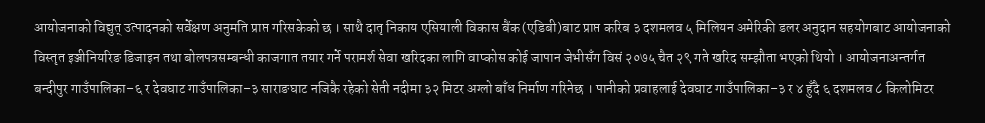आयोजनाको विद्युत् उत्पादनको सर्वेक्षण अनुमति प्राप्त गरिसकेको छ । साथै दातृ निकाय एसियाली विकास बैंक (एडिबी)बाट प्राप्त करिब ३ दशमलव ५ मिलियन अमेरिकी डलर अनुदान सहयोगबाट आयोजनाको विस्तृत इञ्जीनियरिङ डिजाइन तथा बोलपत्रसम्बन्धी काजगात तयार गर्ने परामर्श सेवा खरिदका लागि वाप्कोस कोई जापान जेभीसँग विसं २०७५ चैत २९ गते खरिद सम्झौता भएको थियो । आयोजनाअन्तर्गत बन्दीपुर गाउँपालिका–६ र देवघाट गाउँपालिका–३ साराङघाट नजिकै रहेको सेती नदीमा ३२ मिटर अग्लो बाँध निर्माण गरिनेछ । पानीको प्रवाहलाई देवघाट गाउँपालिका–३ र ४ हुँदै ६ दशमलव ८ किलोमिटर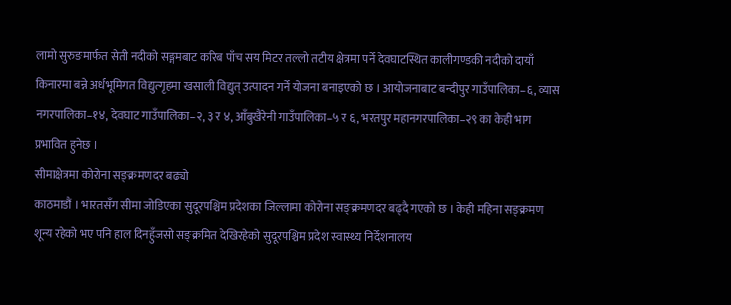लामो सुरुङमार्फत सेती नदीको सङ्गमबाट करिब पाँच सय मिटर तल्लो तटीय क्षेत्रमा पर्ने देवघाटस्थित कालीगण्डकी नदीको दायाँ किनारमा बन्ने अर्धभूमिगत विद्युत्गृहमा खसाली विद्युत् उत्पादन गर्ने योजना बनाइएको छ । आयोजनाबाट बन्दीपुर गाउँपालिका–६, व्यास नगरपालिका–१४, देवघाट गाउँपालिका–२, ३ र ४, आँबुखैरेनी गाउँपालिका–५ र ६, भरतपुर महानगरपालिका–२९ का केही भाग प्रभावित हुनेछ ।
सीमाक्षेत्रमा कोरोना सङ्क्रमणदर बढ्यो
काठमाडौं । भारतसँग सीमा जोडिएका सुदूरपश्चिम प्रदेशका जिल्लामा कोरोना सङ्क्रमणदर बढ्दै गएको छ । केही महिना सङ्क्रमण शून्य रहेको भए पनि हाल दिनहुँजसो सङ्क्रमित देखिरहेको सुदूरपश्चिम प्रदेश स्वास्थ्य निर्देशनालय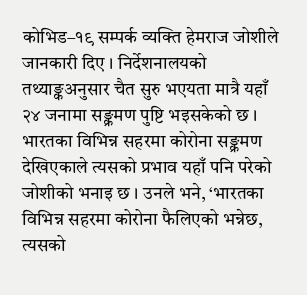कोभिड–१९ सम्पर्क व्यक्ति हेमराज जोशीले जानकारी दिए । निर्देशनालयको तथ्याङ्कअनुसार चैत सुरु भएयता मात्रै यहाँ २४ जनामा सङ्क्रमण पुष्टि भइसकेको छ । भारतका विभिन्न सहरमा कोरोना सङ्क्रमण देखिएकाले त्यसको प्रभाव यहाँ पनि परेको जोशीको भनाइ छ । उनले भने, ‘भारतका विभिन्न सहरमा कोरोना फैलिएको भन्नेछ, त्यसको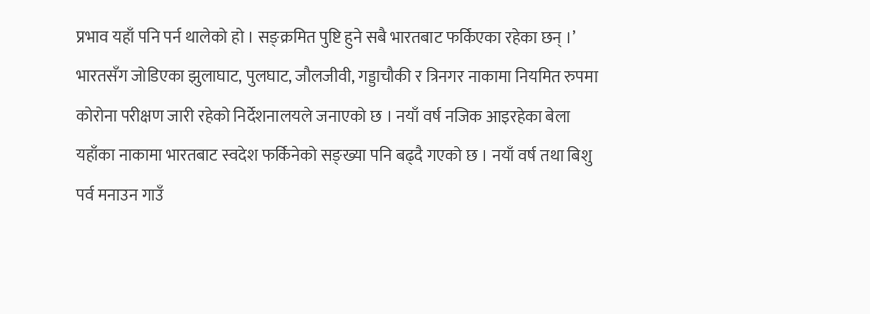प्रभाव यहाँ पनि पर्न थालेको हो । सङ्क्रमित पुष्टि हुने सबै भारतबाट फर्किएका रहेका छन् ।’ भारतसँग जोडिएका झुलाघाट, पुलघाट, जौलजीवी, गड्डाचौकी र त्रिनगर नाकामा नियमित रुपमा कोरोना परीक्षण जारी रहेको निर्देशनालयले जनाएको छ । नयाँ वर्ष नजिक आइरहेका बेला यहाँका नाकामा भारतबाट स्वदेश फर्किनेको सङ्ख्या पनि बढ्दै गएको छ । नयाँ वर्ष तथा बिशु पर्व मनाउन गाउँ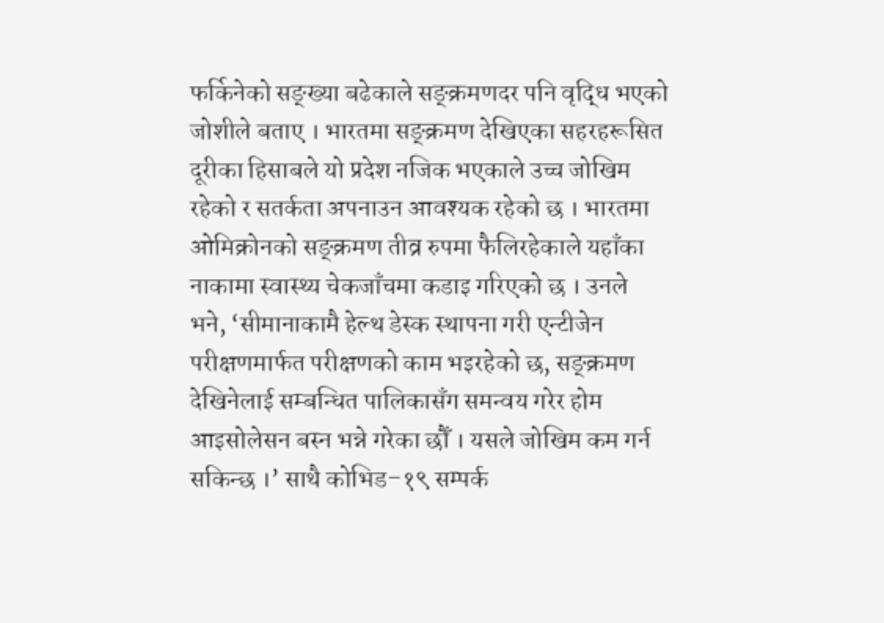फर्किनेको सङ्ख्या बढेकाले सङ्क्रमणदर पनि वृद्धि भएको जोशीले बताए । भारतमा सङ्क्रमण देखिएका सहरहरूसित दूरीका हिसाबले यो प्रदेश नजिक भएकाले उच्च जोखिम रहेको र सतर्कता अपनाउन आवश्यक रहेको छ । भारतमा ओमिक्रोनको सङ्क्रमण तीव्र रुपमा फैलिरहेकाले यहाँका नाकामा स्वास्थ्य चेकजाँचमा कडाइ गरिएको छ । उनले भने, ‘सीमानाकामै हेल्थ डेस्क स्थापना गरी एन्टीजेन परीक्षणमार्फत परीक्षणको काम भइरहेको छ, सङ्क्रमण देखिनेलाई सम्बन्धित पालिकासँग समन्वय गरेर होम आइसोलेसन बस्न भन्ने गरेका छौँ । यसले जोखिम कम गर्न सकिन्छ ।’ साथै कोभिड–१९ सम्पर्क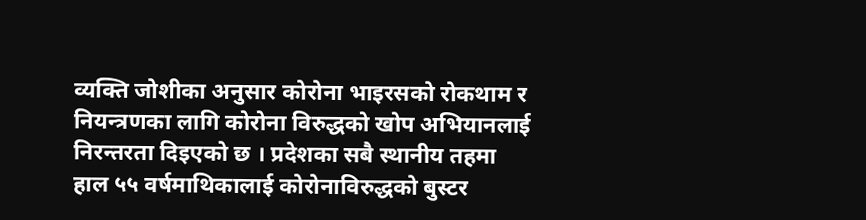व्यक्ति जोशीका अनुसार कोरोना भाइरसको रोकथाम र नियन्त्रणका लागि कोरोना विरुद्धको खोप अभियानलाई निरन्तरता दिइएको छ । प्रदेशका सबै स्थानीय तहमा हाल ५५ वर्षमाथिकालाई कोरोनाविरुद्धको बुस्टर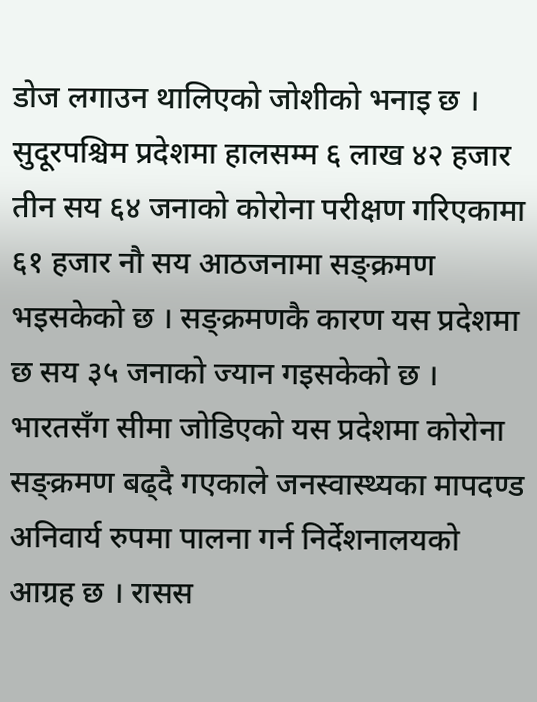डोज लगाउन थालिएको जोशीको भनाइ छ । सुदूरपश्चिम प्रदेशमा हालसम्म ६ लाख ४२ हजार तीन सय ६४ जनाको कोरोना परीक्षण गरिएकामा ६१ हजार नौ सय आठजनामा सङ्क्रमण भइसकेको छ । सङ्क्रमणकै कारण यस प्रदेशमा छ सय ३५ जनाको ज्यान गइसकेको छ । भारतसँग सीमा जोडिएको यस प्रदेशमा कोरोना सङ्क्रमण बढ्दै गएकाले जनस्वास्थ्यका मापदण्ड अनिवार्य रुपमा पालना गर्न निर्देशनालयको आग्रह छ । रासस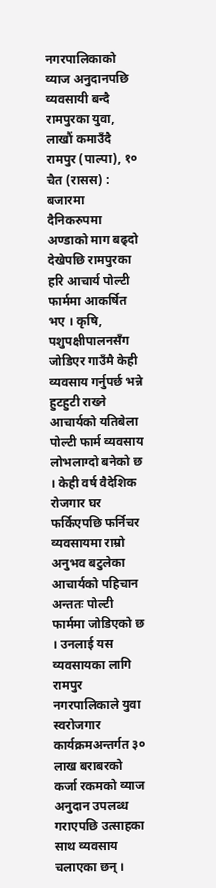नगरपालिकाको व्याज अनुदानपछि व्यवसायी बन्दै रामपुरका युवा, लाखौं कमाउँदै
रामपुर (पाल्पा), १० चैत (रासस) : बजारमा दैनिकरुपमा अण्डाको माग बढ्दो देखेपछि रामपुरका हरि आचार्य पोल्टी फार्ममा आकर्षित भए । कृषि, पशुपक्षीपालनसँग जोडिएर गाउँमै केही व्यवसाय गर्नुपर्छ भन्ने हुटहुटी राख्ने आचार्यको यतिबेला पोल्टी फार्म व्यवसाय लोभलाग्दो बनेको छ । केही वर्ष वैदेशिक रोजगार घर फर्किएपछि फर्निचर व्यवसायमा राम्रो अनुभव बटुलेका आचार्यको पहिचान अन्ततः पोल्टी फार्ममा जोडिएको छ । उनलाई यस व्यवसायका लागि रामपुर नगरपालिकाले युवा स्वरोजगार कार्यक्रमअन्तर्गत ३० लाख बराबरको कर्जा रकमको व्याज अनुदान उपलब्ध गराएपछि उत्साहका साथ व्यवसाय चलाएका छन् ।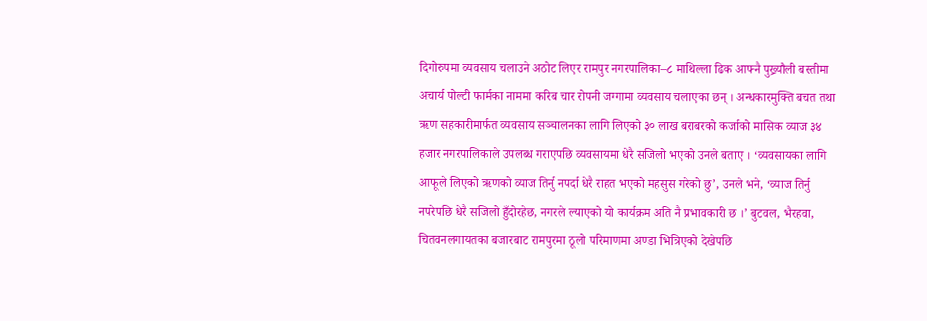दिगोरुपमा व्यवसाय चलाउने अठोट लिएर रामपुर नगरपालिका–८ माथिल्ला ढिक आफ्नै पुख्र्यौली बस्तीमा अचार्य पोल्टी फार्मका नाममा करिब चार रोपनी जग्गामा व्यवसाय चलाएका छन् । अन्धकारमुक्ति बचत तथा ऋण सहकारीमार्फत व्यवसाय सञ्चालनका लागि लिएको ३० लाख बराबरको कर्जाको मासिक व्याज ३४ हजार नगरपालिकाले उपलब्ध गराएपछि व्यवसायमा धेरै सजिलो भएको उनले बताए । ‘व्यवसायका लागि आफूले लिएको ऋणको व्याज तिर्नु नपर्दा धेरै राहत भएको महसुस गरेको छु’, उनले भने, ‘व्याज तिर्नु नपरेपछि धेरै सजिलो हुँदोरहेछ, नगरले ल्याएको यो कार्यक्रम अति नै प्रभावकारी छ ।’ बुटवल, भैरहवा, चितवनलगायतका बजारबाट रामपुरमा ठूलो परिमाणमा अण्डा भित्रिएको देखेपछि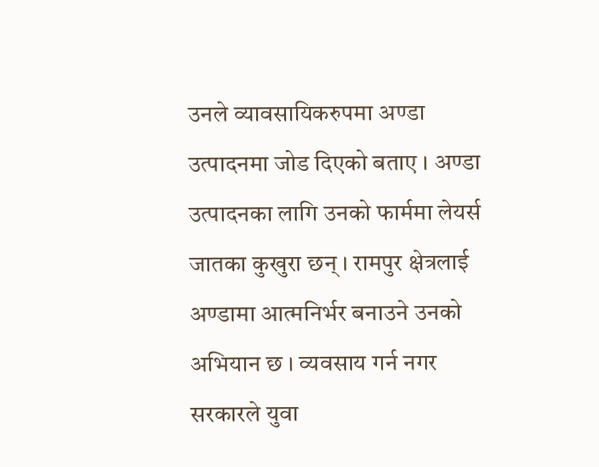उनले व्यावसायिकरुपमा अण्डा उत्पादनमा जोड दिएको बताए । अण्डा उत्पादनका लागि उनको फार्ममा लेयर्स जातका कुखुरा छन् । रामपुर क्षेत्रलाई अण्डामा आत्मनिर्भर बनाउने उनको अभियान छ । व्यवसाय गर्न नगर सरकारले युवा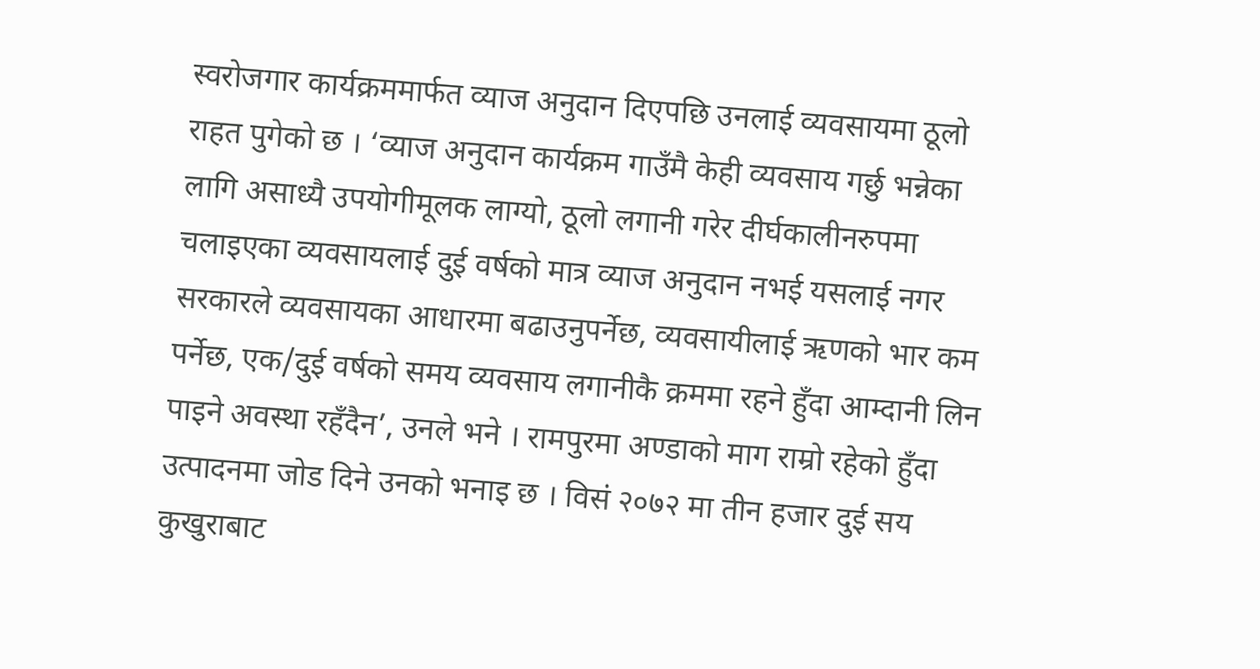स्वरोजगार कार्यक्रममार्फत व्याज अनुदान दिएपछि उनलाई व्यवसायमा ठूलो राहत पुगेको छ । ‘व्याज अनुदान कार्यक्रम गाउँमै केही व्यवसाय गर्छु भन्नेका लागि असाध्यै उपयोगीमूलक लाग्यो, ठूलो लगानी गरेर दीर्घकालीनरुपमा चलाइएका व्यवसायलाई दुई वर्षको मात्र व्याज अनुदान नभई यसलाई नगर सरकारले व्यवसायका आधारमा बढाउनुपर्नेछ, व्यवसायीलाई ऋणको भार कम पर्नेछ, एक/दुई वर्षको समय व्यवसाय लगानीकै क्रममा रहने हुँदा आम्दानी लिन पाइने अवस्था रहँदैन’, उनले भने । रामपुरमा अण्डाको माग राम्रो रहेको हुँदा उत्पादनमा जोड दिने उनको भनाइ छ । विसं २०७२ मा तीन हजार दुई सय कुखुराबाट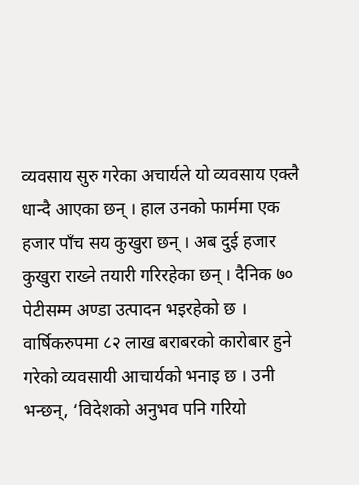व्यवसाय सुरु गरेका अचार्यले यो व्यवसाय एक्लै धान्दै आएका छन् । हाल उनको फार्ममा एक हजार पाँच सय कुखुरा छन् । अब दुई हजार कुखुरा राख्ने तयारी गरिरहेका छन् । दैनिक ७० पेटीसम्म अण्डा उत्पादन भइरहेको छ । वार्षिकरुपमा ८२ लाख बराबरको कारोबार हुने गरेको व्यवसायी आचार्यको भनाइ छ । उनी भन्छन्, ‘विदेशको अनुभव पनि गरियो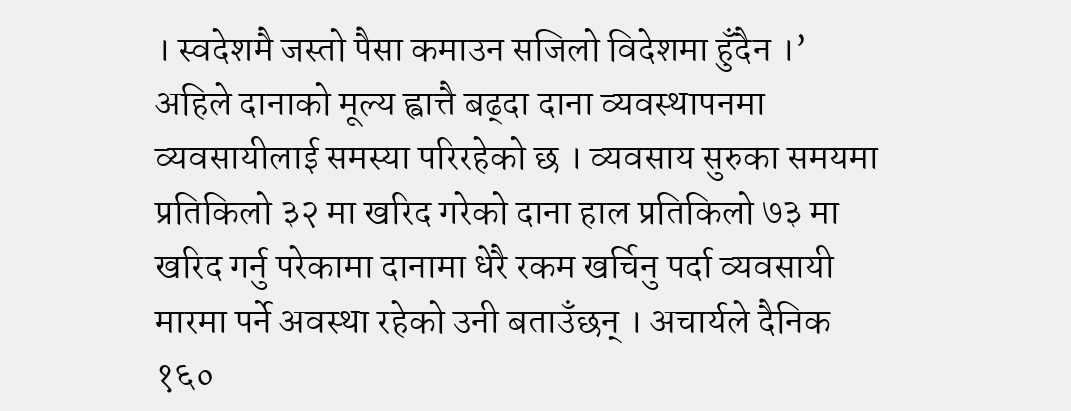। स्वदेशमै जस्तो पैसा कमाउन सजिलो विदेशमा हुँदैन ।’ अहिले दानाको मूल्य ह्वात्तै बढ्दा दाना व्यवस्थापनमा व्यवसायीलाई समस्या परिरहेको छ । व्यवसाय सुरुका समयमा प्रतिकिलो ३२ मा खरिद गरेको दाना हाल प्रतिकिलो ७३ मा खरिद गर्नु परेकामा दानामा धेरै रकम खर्चिनु पर्दा व्यवसायी मारमा पर्ने अवस्था रहेको उनी बताउँछन् । अचार्यले दैनिक १६०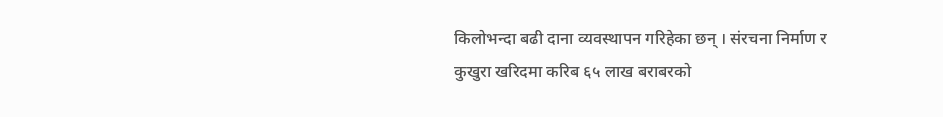किलोभन्दा बढी दाना व्यवस्थापन गरिहेका छन् । संरचना निर्माण र कुखुरा खरिदमा करिब ६५ लाख बराबरको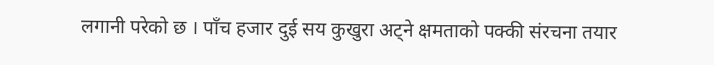लगानी परेको छ । पाँच हजार दुई सय कुखुरा अट्ने क्षमताको पक्की संरचना तयार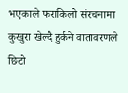भएकाले फराकिलो संरचनामा कुखुरा खेल्दै हुर्कने वातावरणले छिटो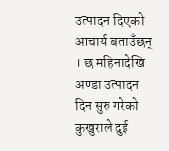उत्पादन दिएको आचार्य बताउँछन् । छ महिनादेखि अण्डा उत्पादन दिन सुरु गरेको कुखुराले दुई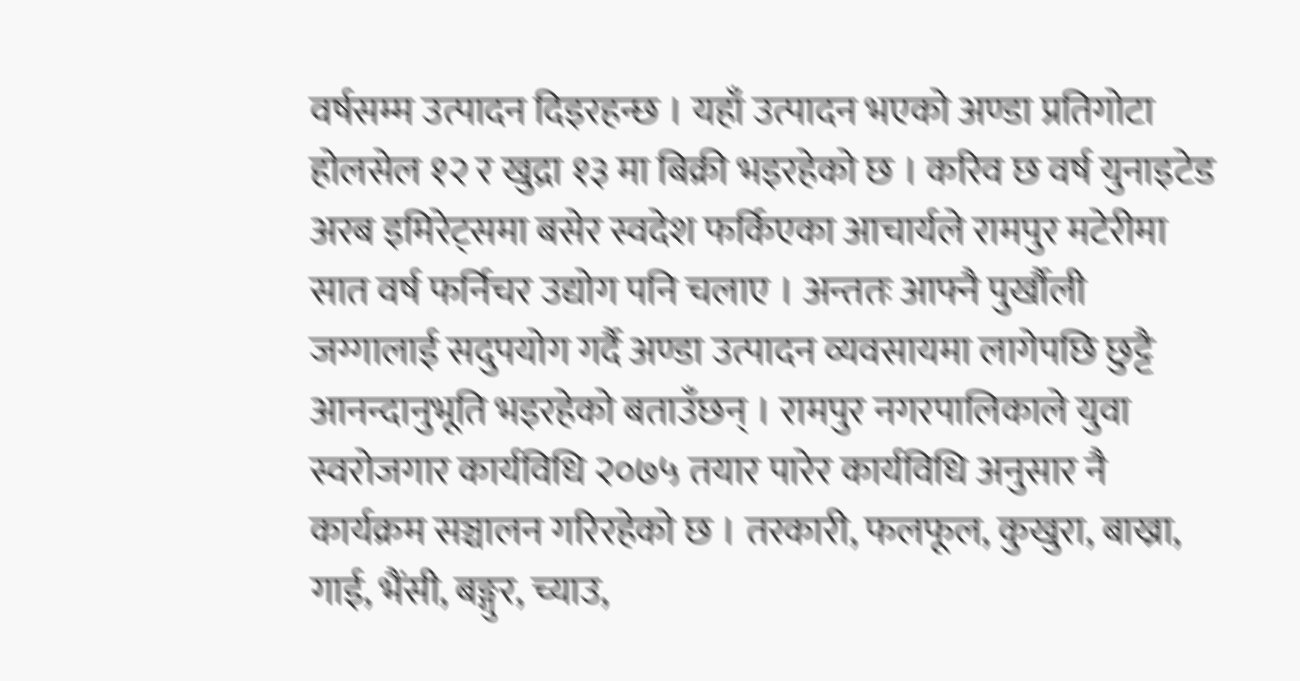वर्षसम्म उत्पादन दिइरहन्छ । यहाँ उत्पादन भएको अण्डा प्रतिगोटा होलसेल १२ र खुद्रा १३ मा बिक्री भइरहेको छ । करिव छ वर्ष युनाइटेड अरब इमिरेट्समा बसेर स्वदेश फर्किएका आचार्यले रामपुर मटेरीमा सात वर्ष फर्निचर उद्योग पनि चलाए । अन्ततः आफ्नै पुर्खौली जग्गालाई सदुपयोग गर्दै अण्डा उत्पादन व्यवसायमा लागेपछि छुट्टै आनन्दानुभूति भइरहेको बताउँछन् । रामपुर नगरपालिकाले युवा स्वरोजगार कार्यविधि २०७५ तयार पारेर कार्यविधि अनुसार नै कार्यक्रम सञ्चालन गरिरहेको छ । तरकारी, फलफूल, कुखुरा, बाख्रा, गाई, भैंसी, बङ्गुर, च्याउ,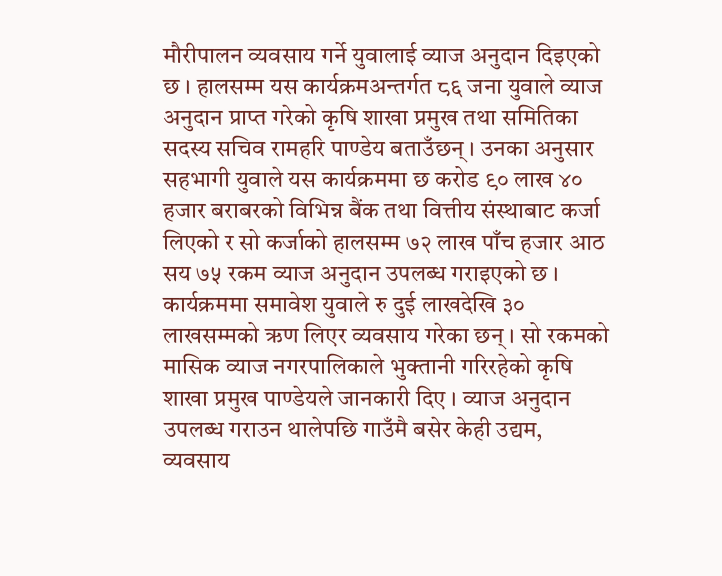मौरीपालन व्यवसाय गर्ने युवालाई व्याज अनुदान दिइएको छ । हालसम्म यस कार्यक्रमअन्तर्गत ८६ जना युवाले व्याज अनुदान प्राप्त गरेको कृषि शाखा प्रमुख तथा समितिका सदस्य सचिव रामहरि पाण्डेय बताउँछन् । उनका अनुसार सहभागी युवाले यस कार्यक्रममा छ करोड ९० लाख ४० हजार बराबरको विभिन्न बैंक तथा वित्तीय संस्थाबाट कर्जा लिएको र सो कर्जाको हालसम्म ७२ लाख पाँच हजार आठ सय ७५ रकम व्याज अनुदान उपलब्ध गराइएको छ । कार्यक्रममा समावेश युवाले रु दुई लाखदेखि ३० लाखसम्मको ऋण लिएर व्यवसाय गरेका छन् । सो रकमको मासिक व्याज नगरपालिकाले भुक्तानी गरिरहेको कृषि शाखा प्रमुख पाण्डेयले जानकारी दिए । व्याज अनुदान उपलब्ध गराउन थालेपछि गाउँमै बसेर केही उद्यम, व्यवसाय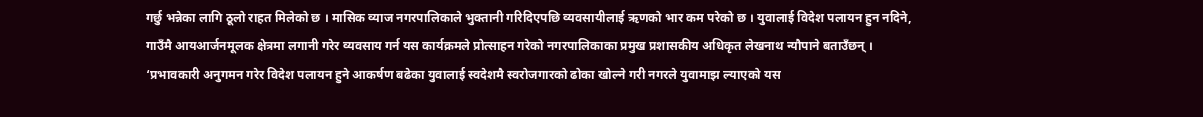गर्छु भन्नेका लागि ठूलो राहत मिलेको छ । मासिक व्याज नगरपालिकाले भुक्तानी गरिदिएपछि व्यवसायीलाई ऋणको भार कम परेको छ । युवालाई विदेश पलायन हुन नदिने, गाउँमै आयआर्जनमूलक क्षेत्रमा लगानी गरेर व्यवसाय गर्न यस कार्यक्रमले प्रोत्साहन गरेको नगरपालिकाका प्रमुख प्रशासकीय अधिकृत लेखनाथ न्यौपाने बताउँछन् । ‘प्रभावकारी अनुगमन गरेर विदेश पलायन हुने आकर्षण बढेका युवालाई स्वदेशमै स्वरोजगारको ढोका खोल्ने गरी नगरले युवामाझ ल्याएको यस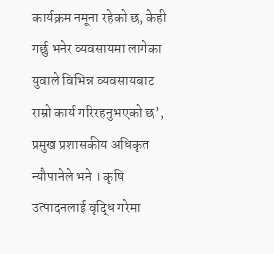कार्यक्रम नमूना रहेको छ, केही गर्छु भनेर व्यवसायमा लागेका युवाले विभिन्न व्यवसायबाट राम्रो कार्य गरिरहनुभएको छ’, प्रमुख प्रशासकीय अधिकृत न्यौपानेले भने । कृषि उत्पादनलाई वृद्धि गरेमा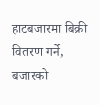हाटबजारमा बिक्री वितरण गर्ने, बजारको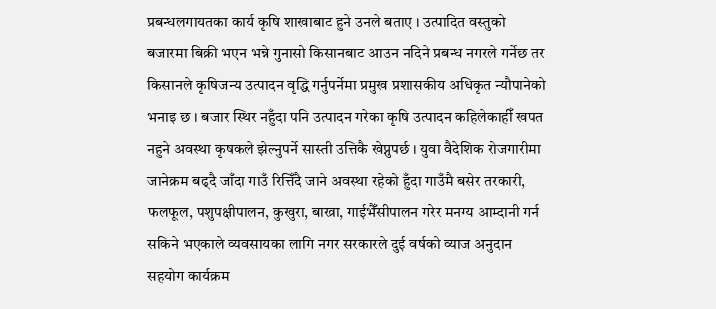प्रबन्धलगायतका कार्य कृषि शाखाबाट हुने उनले बताए । उत्पादित वस्तुको बजारमा बिक्री भएन भन्ने गुनासो किसानबाट आउन नदिने प्रबन्ध नगरले गर्नेछ तर किसानले कृषिजन्य उत्पादन वृद्धि गर्नुपर्नेमा प्रमुख प्रशासकीय अधिकृत न्यौपानेको भनाइ छ । बजार स्थिर नहुँदा पनि उत्पादन गरेका कृषि उत्पादन कहिलेकाहीँ खपत नहुने अवस्था कृषकले झेल्नुपर्ने सास्ती उत्तिकै खेप्नुपर्छ । युवा वैदेशिक रोजगारीमा जानेक्रम बढ्दै जाँदा गाउँ रित्तिँदै जाने अवस्था रहेको हुँदा गाउँमै बसेर तरकारी, फलफूल, पशुपक्षीपालन, कुखुरा, बाख्रा, गाईभैँसीपालन गरेर मनग्य आम्दानी गर्न सकिने भएकाले व्यवसायका लागि नगर सरकारले दुई वर्षको व्याज अनुदान सहयोग कार्यक्रम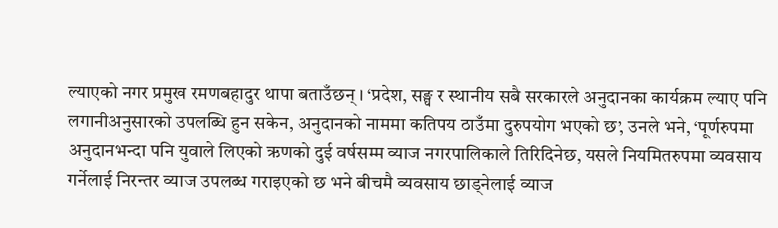ल्याएको नगर प्रमुख रमणबहादुर थापा बताउँछन् । ‘प्रदेश, सङ्घ र स्थानीय सबै सरकारले अनुदानका कार्यक्रम ल्याए पनि लगानीअनुसारको उपलब्धि हुन सकेन, अनुदानको नाममा कतिपय ठाउँमा दुरुपयोग भएको छ’, उनले भने, ‘पूर्णरुपमा अनुदानभन्दा पनि युवाले लिएको ऋणको दुई वर्षसम्म व्याज नगरपालिकाले तिरिदिनेछ, यसले नियमितरुपमा व्यवसाय गर्नेलाई निरन्तर व्याज उपलब्ध गराइएको छ भने बीचमै व्यवसाय छाड्नेलाई व्याज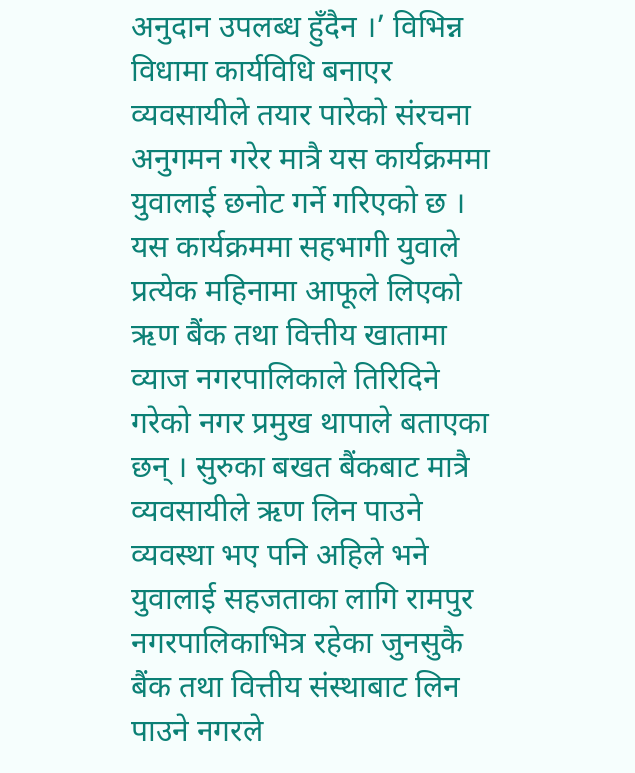अनुदान उपलब्ध हुँदैन ।’ विभिन्न विधामा कार्यविधि बनाएर व्यवसायीले तयार पारेको संरचना अनुगमन गरेर मात्रै यस कार्यक्रममा युवालाई छनोट गर्ने गरिएको छ । यस कार्यक्रममा सहभागी युवाले प्रत्येक महिनामा आफूले लिएको ऋण बैंक तथा वित्तीय खातामा व्याज नगरपालिकाले तिरिदिने गरेको नगर प्रमुख थापाले बताएका छन् । सुरुका बखत बैंकबाट मात्रै व्यवसायीले ऋण लिन पाउने व्यवस्था भए पनि अहिले भने युवालाई सहजताका लागि रामपुर नगरपालिकाभित्र रहेका जुनसुकै बैंक तथा वित्तीय संस्थाबाट लिन पाउने नगरले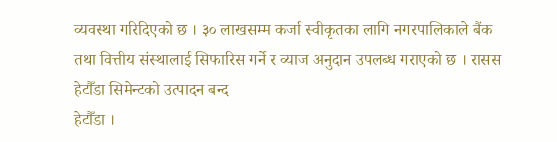व्यवस्था गरिदिएको छ । ३० लाखसम्म कर्जा स्वीकृतका लागि नगरपालिकाले बैंक तथा वित्तीय संस्थालाई सिफारिस गर्ने र व्याज अनुदान उपलब्ध गराएको छ । रासस
हेटौँडा सिमेन्टको उत्पादन बन्द
हेटौँडा ।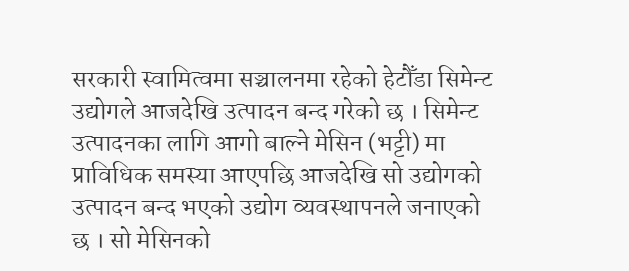सरकारी स्वामित्वमा सञ्चालनमा रहेको हेटौँडा सिमेन्ट उद्योगले आजदेखि उत्पादन बन्द गरेको छ । सिमेन्ट उत्पादनका लागि आगो बाल्ने मेसिन (भट्टी) मा प्राविधिक समस्या आएपछि आजदेखि सो उद्योगको उत्पादन बन्द भएको उद्योग व्यवस्थापनले जनाएको छ । सो मेसिनको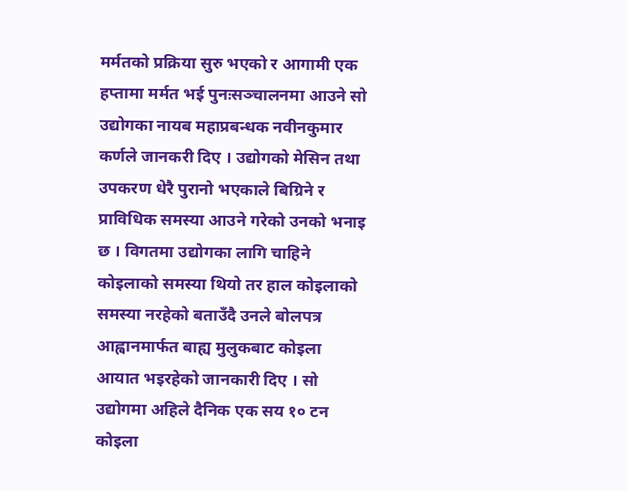मर्मतको प्रक्रिया सुरु भएको र आगामी एक हप्तामा मर्मत भई पुनःसञ्चालनमा आउने सो उद्योगका नायब महाप्रबन्धक नवीनकुमार कर्णले जानकरी दिए । उद्योगको मेसिन तथा उपकरण धेरै पुरानो भएकाले बिग्रिने र प्राविधिक समस्या आउने गरेको उनको भनाइ छ । विगतमा उद्योगका लागि चाहिने कोइलाको समस्या थियो तर हाल कोइलाको समस्या नरहेको बताउँदै उनले बोलपत्र आह्वानमार्फत बाह्य मुलुकबाट कोइला आयात भइरहेको जानकारी दिए । सो उद्योगमा अहिले दैनिक एक सय १० टन कोइला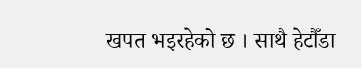खपत भइरहेको छ । साथै हेटौँडा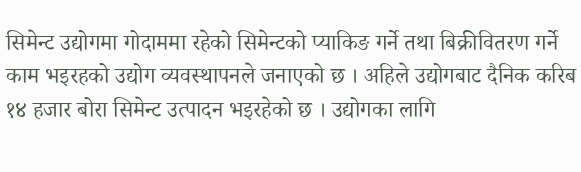सिमेन्ट उद्योगमा गोदाममा रहेको सिमेन्टको प्याकिङ गर्ने तथा बिक्रीवितरण गर्ने काम भइरहको उद्योग व्यवस्थापनले जनाएको छ । अहिले उद्योगबाट दैनिक करिब १४ हजार बोरा सिमेन्ट उत्पादन भइरहेको छ । उद्योगका लागि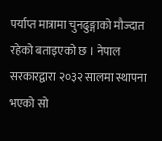पर्याप्त मात्रामा चुनढुङ्गाको मौज्दात रहेको बताइएको छ । नेपाल सरकारद्वारा २०३२ सालमा स्थापना भएको सो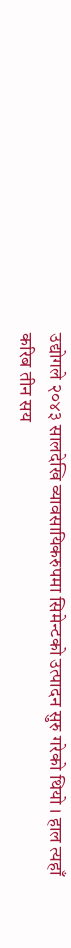उद्योगले २०४३ सालदेखि व्यावसायिकरुपमा सिमेन्टको उत्पादन सुरु गरेको थियो । हाल त्यहाँ करिब तीन सय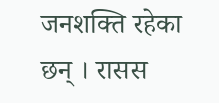जनशक्ति रहेका छन् । रासस